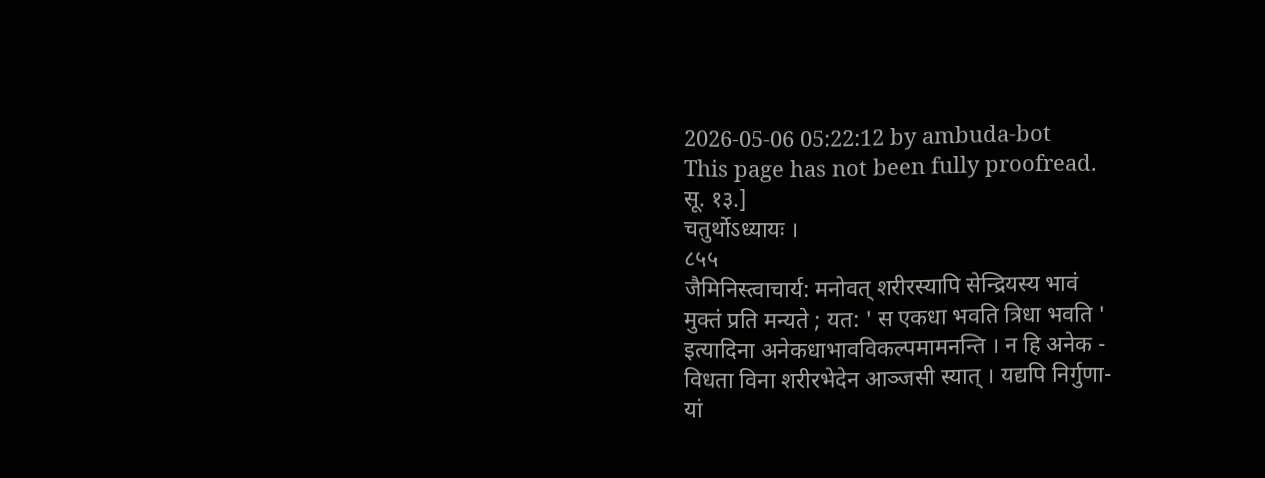2026-05-06 05:22:12 by ambuda-bot
This page has not been fully proofread.
सू. १३.]
चतुर्थोऽध्यायः ।
८५५
जैमिनिस्त्वाचार्य: मनोवत् शरीरस्यापि सेन्द्रियस्य भावं
मुक्तं प्रति मन्यते ; यत: ' स एकधा भवति त्रिधा भवति '
इत्यादिना अनेकधाभावविकल्पमामनन्ति । न हि अनेक -
विधता विना शरीरभेदेन आञ्जसी स्यात् । यद्यपि निर्गुणा-
यां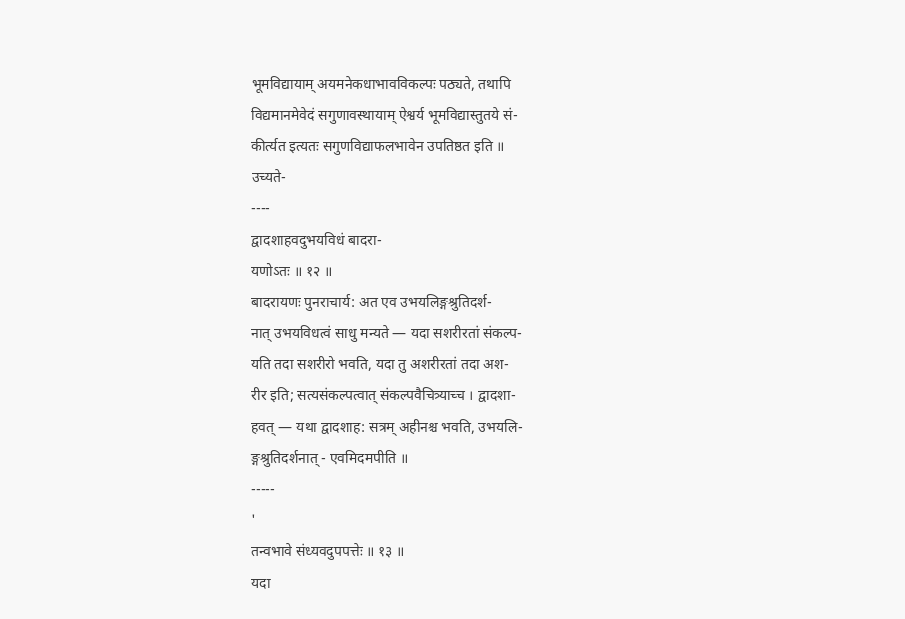भूमविद्यायाम् अयमनेकधाभावविकल्पः पठ्यते, तथापि
विद्यमानमेवेदं सगुणावस्थायाम् ऐश्वर्य भूमविद्यास्तुतये सं-
कीर्त्यत इत्यतः सगुणविद्याफलभावेन उपतिष्ठत इति ॥
उच्यते-
----
द्वादशाहवदुभयविधं बादरा-
यणोऽतः ॥ १२ ॥
बादरायणः पुनराचार्य: अत एव उभयलिङ्गश्रुतिदर्श-
नात् उभयविधत्वं साधु मन्यते — यदा सशरीरतां संकल्प-
यति तदा सशरीरो भवति, यदा तु अशरीरतां तदा अश-
रीर इति; सत्यसंकल्पत्वात् संकल्पवैचित्र्याच्च । द्वादशा-
हवत् — यथा द्वादशाह: सत्रम् अहीनश्च भवति, उभयलि-
ङ्गश्रुतिदर्शनात् - एवमिदमपीति ॥
-----
'
तन्वभावे संध्यवदुपपत्तेः ॥ १३ ॥
यदा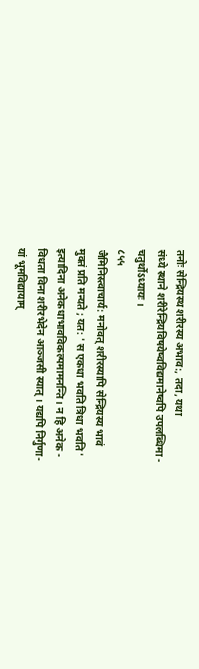तनोः सेन्द्रियस्थ शरीरस्य अभाव:, तदा, यथा
संध्ये स्थाने शरीरेन्द्रियविषयेष्वविद्यमानेष्वपि उपलब्धिमा -
चतुर्थोऽध्यायः ।
८५५
जैमिनिस्त्वाचार्य: मनोवत् शरीरस्यापि सेन्द्रियस्य भावं
मुक्तं प्रति मन्यते ; यत: ' स एकधा भवति त्रिधा भवति '
इत्यादिना अनेकधाभावविकल्पमामनन्ति । न हि अनेक -
विधता विना शरीरभेदेन आञ्जसी स्यात् । यद्यपि निर्गुणा-
यां भूमविद्यायाम्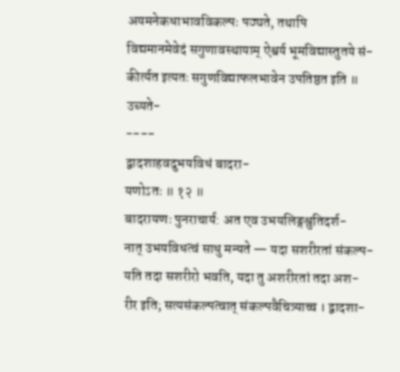अयमनेकधाभावविकल्पः पठ्यते, तथापि
विद्यमानमेवेदं सगुणावस्थायाम् ऐश्वर्य भूमविद्यास्तुतये सं-
कीर्त्यत इत्यतः सगुणविद्याफलभावेन उपतिष्ठत इति ॥
उच्यते-
----
द्वादशाहवदुभयविधं बादरा-
यणोऽतः ॥ १२ ॥
बादरायणः पुनराचार्य: अत एव उभयलिङ्गश्रुतिदर्श-
नात् उभयविधत्वं साधु मन्यते — यदा सशरीरतां संकल्प-
यति तदा सशरीरो भवति, यदा तु अशरीरतां तदा अश-
रीर इति; सत्यसंकल्पत्वात् संकल्पवैचित्र्याच्च । द्वादशा-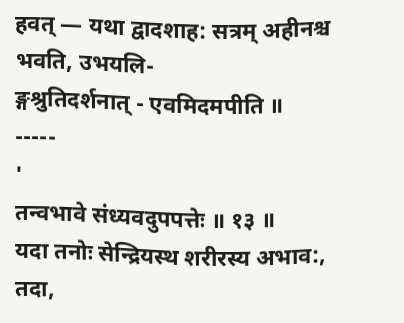हवत् — यथा द्वादशाह: सत्रम् अहीनश्च भवति, उभयलि-
ङ्गश्रुतिदर्शनात् - एवमिदमपीति ॥
-----
'
तन्वभावे संध्यवदुपपत्तेः ॥ १३ ॥
यदा तनोः सेन्द्रियस्थ शरीरस्य अभाव:, तदा,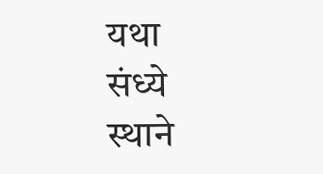यथा
संध्ये स्थाने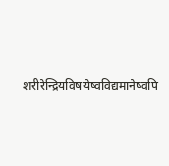शरीरेन्द्रियविषयेष्वविद्यमानेष्वपि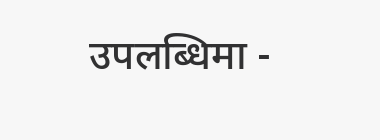उपलब्धिमा -